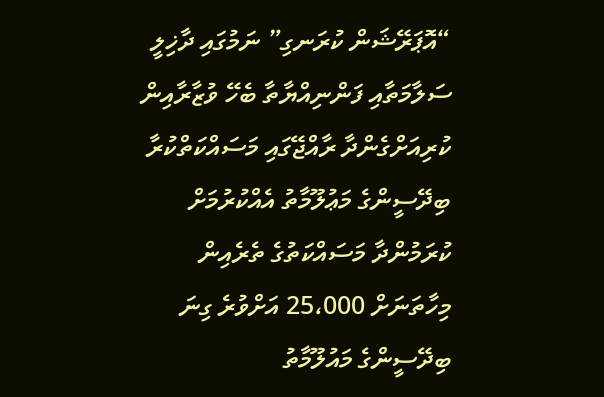“އޮޕަރޭޝަން ކުރަނގި” ނަމުގައި ދާޚިލީ ސަލާމަތާއި ފަންނިއްޔާތާ ބެހޭ ވުޒާރާއިން ކުރިއަށްގެންދާ ރާއްޖޭގައި މަސައްކަތްކުރާ ބިދޭސީންގެ މަޢުލޫމާތު އެއްކުރުމަށް ކުރަމުންދާ މަސައްކަތުގެ ތެރެއިން މިހާތަނަށް 25،000 އަށްވުރެ ގިނަ ބިދޭސީންގެ މައުލޫމާތު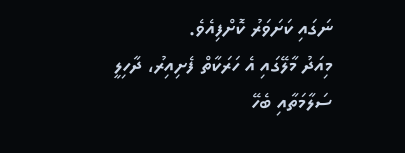ނަގައި ކަށަވަރު ކޮށްފިއެވެ.
މިއަދު މާލޭގައި އެ ހަރަކާތް ފެށިއިރު، ދާހިލީ ސަލާމަތާއި ބެހޭ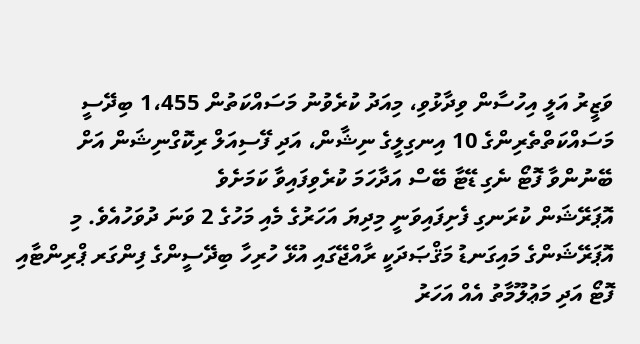ވަޒީރު އަލީ އިހުސާން ވިދާޅުވި، މިއަދު ކުރެވުނު މަސައްކަތުން 1،455 ބިދޭސީ މަސައްކަތްތެރިންގެ 10 އިނގިލީގެ ނިޝާން، އަދި ފޭސިއަލް ރިކޮގްނިޝަން އަށް ބޭނުންވާ ފޮޓޯ ނެގި ޑޭޓާ ބޭސް އަދާހަމަ ކުރެވިފައިވާ ކަމަށެވެ
އޮޕަރޭޝަން ކުރަނގި ފެށިފައިވަނީ މިދިޔަ އަހަރުގެ މެއި މަހުގެ 2 ވަނަ ދުވަހުއެވެ. މި އޮޕަރޭޝަންގެ މައިގަނޑު މަޤްޞަދަކީ ރާއްޖޭގައި އުޅޭ ހުރިހާ ބިދޭސީންގެ ފިންގަރ ޕްރިންޓާއި ފޮޓޯ އަދި މަޢުލޫމާތު އެއް އަހަރު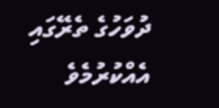ދުވަހުގެ ތެރޭގައި އެއްކުރުމެވެ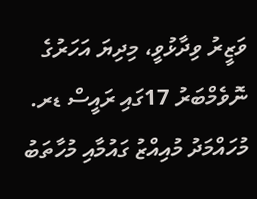ވަޒީރު ވިދާޅުވީ، މިދިޔަ އަހަރުގެ ނޮވެމްބަރު 17ގައި ރައީސް ޑރ. މުހައްމަދު މުއިއްޒު ގައުމާއި މުހާތަބު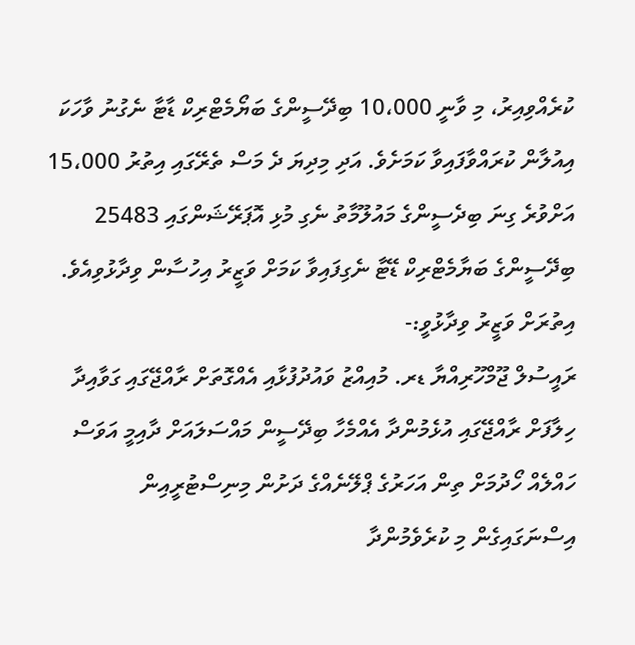ކުރެއްވިއިރު، މި ވާނީ 10،000 ބިދޭސީންގެ ބަޔޯމެޓްރިކް ޑާޓާ ނެގުނު ވާހަކަ އިއުލާން ކުރައްވާފައިވާ ކަމަށެވެ. އަދި މިދިޔަ ދެ މަސް ތެރޭގައި އިތުރު 15،000 އަށްވުރެ ގިނަ ބިދެސީންގެ މައުލޫމާތު ނެގި މުޅި އޮޕަރޭޝަންގައި 25483 ބިދޭސީންގެ ބަޔާމެޓްރިކް ޑޭޓާ ނެގިފައިވާ ކަމަށް ވަޒީރު އިހުސާން ވިދާޅުވިއެވެ. އިތުރަށް ވަޒީރު ވިދާޅުވީ:-
ރައީސުލް ޖޫމްހޫރިއްޔާ ޑރ. މުއިއްޒު ވައުދުފުޅާއި އެއްގޮތަށް ރާއްޖޭގައި ގަވާއިދާ ހިލާފަށް ރާއްޖޭގައި އުޅެމުންދާ އެއްމެހާ ބިދޭސީން މައްސަލައަށް ދާއިމީ އަވަސް ހައްލެއް ހޯދުމަށް ތިން އަހަރުގެ ޕްލޭނެއްގެ ދަށުން މިނިސްޓުރީއިން އިސްނަގައިގެން މި ކުރެވެމުންދާ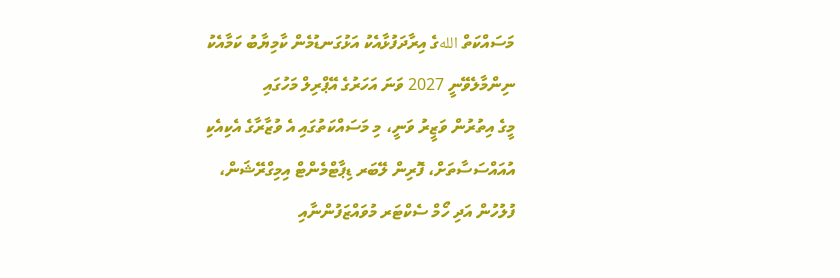މަސައްކަތް اللهގެ އިރާދަފުޅާއެކު އަޅުގަނޑުމެން ކާމިޔާބު ކަމާއެކު ނިންމާލެވޭނީ 2027 ވަނަ އަހަރުގެ އޭޕްރިލް މަހުގައި
މީގެ އިތުރުން ވަޒީރު ވަނީ، މި މަސައްކަތުގައި އެ ވުޒާރާގެ އެކިއެކި އުއައްސަސާތަށް، ފޮރިން ލޭބަރ ޑިޕާޓްމެންޓް އިމިގްރޭޝަން، ފުލުހުން އަދި ހޯމް ސެކްޓަރ މުވައްޒަފުންނާއި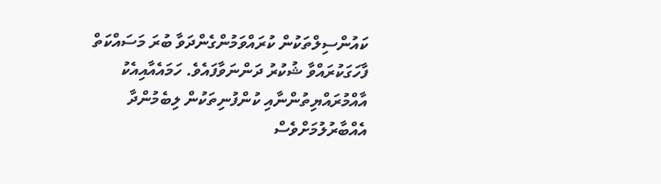ކައުންސިލްތަކުން ކުރައްވަމުންގެންދަވާ ބުރަ މަސައްކަތް ފާހަގަކުރައްވާ ޝުކުރު ދަންނަވާފައެވެ. ހަމައެއާއިއެކު އާއްމުރައްޔިތުންނާއި ކުންފުނިތަކުން ލިބެމުންދާ އެއްބާރުލުމަށްވެސް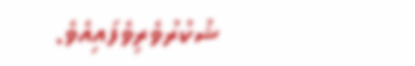ޝުކުރުވެރިވެފައިއެވެ.